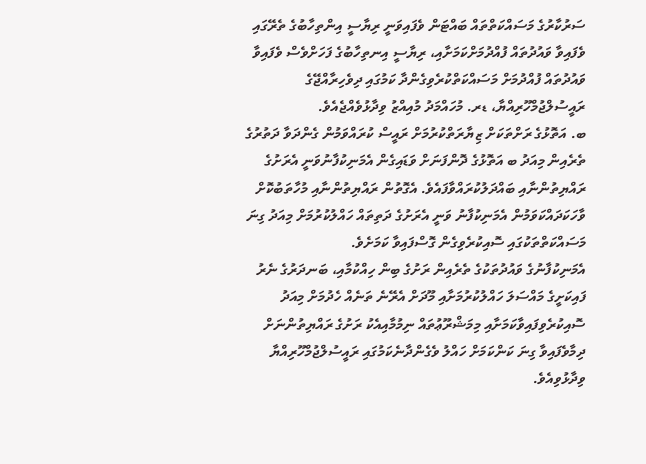ސަރުކާރުގެ މަސައްކަތްތައް ބައްޓަން ވެފައިވަނީ ރިޔާސީ އިންތިހާބުގެ ތެރޭގައި ވެފައިވާ ވައުދުތައް ފުއްދުމަށްކަމަށާއި، ރިޔާސީ އިނތިހާބުގެ ފަހަށްވެސް ވެފައިވާ ވައުދުތައް ފުއްދުމަށް މަސައްކަތްކުރެވިގެންދާ ކަމުގައި ދިވެހިރާއްޖޭގެ ރައީސުލްޖުމްހޫރިއްޔާ، ޑރ. މުހައްމަދު މުއިއްޒު ވިދާޅުވެއްޖެއެވެ.
ބ. އަތޮޅުގެ ރަށްތަކަށް ޒިޔާރަތްކުރުމަށް ރައީސް ކުރައްވަމުން ގެންދަވާ ދަތުރުގެ ތެރެއިން މިއަދު ބ އަތޮޅުގެ ދޮންފަނަށް ވަޑައިގެން އެމަނިކުފާނުވަނީ އެރަށުގެ ރައްޔިތުންނާއި ބައްދަލުކުރައްވާފައެވެ. އެގޮތުން ރައްޔިތުންނާއި މުހާތަބުކޮށް ވާހަކަދައްކަވަމުން އެމަނިކުފާނު ވަނީ އެރަށުގެ ދަތިތައް ހައްލުކުރުމަށް މިއަދު ގިނަ މަސައްކަތްތަކުގައި ސޮއިކުރެވިގެން ގޮސްފައިވާ ކަމަށެވެ.
އެމަނިކުފާނުގެ ވައުދުތަކުގެ ތެރެއިން ރަށުގެ ބިން ހިއްކުމާއި، ބަނދަރުގެ ނެރު ފައިކަށީގެ މައްސަލަ ހައްލުކުރުމަށާއި މޫދަށް އެރޭނެ ތަނެއް ހެދުމަށް މިއަދު ސޮއިކުރެވިފައިވާކަމަށާއި މިމަޝްރޫޢުތައް ނިމުމާއިއެކު ރަށުގެ ރައްޔިތުންނަށް ދިމާވެފައިވާ ގިނަ ކަންކަމަށް ހައްލު ވެގެންދާނެކަމުގައި ރައީސުލްޖުމްހޫރިއްޔާ ވިދާޅުވިއެވެ.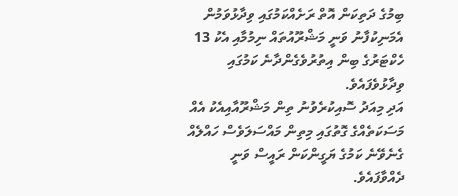ބިމުގެ ދަތިކަން އޮތް ރަށެއްކަމުގައި ވިދާޅުވަމުން އެމަނިކުފާނު ވަނީ މަޝްރޫއުތައް ނިމުމާއި އެކު 13 ހެކްޓަރުގެ ބިން އިތުރުވެގެންދާނެ ކަމުގައި ވިދާޅުވެފައެވެ.
އަދި މިއަދު ސޮއިކުރެވުނު ތިން މަޝްރޫއާއިއެކު އެއް މަސަކަތެއްގެ ގޮތުގައި މިތިން މައްސަލަވެސް ހައްލެއް ގެނެވޭނެ ކަމުގެ ޔަގީންކަން ރައީސް ވަނީ ދެއްވާފައެވެ.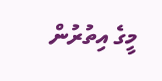މީގެ އިތުރުން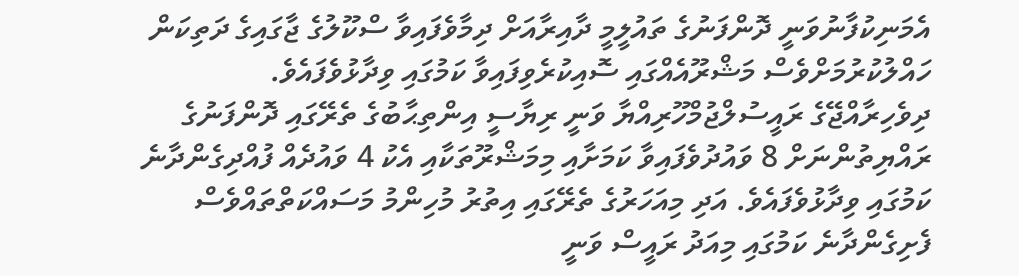އެމަނިކުފާނުވަނީ ދޮންފަނުގެ ތައުލީމީ ދާއިރާއަށް ދިމާވެފައިވާ ސްކޫލުގެ ޖާގައިގެ ދަތިކަން ހައްލުކުރުމަށްވެސް މަޝްރޫއެއްގައި ސޮއިކުރެވިފައިވާ ކަމުގައި ވިދާޅުވެފައެވެ.
ދިވެހިރާއްޖޭގެ ރައީސުލްޖުމްހޫރިއްޔާ ވަނީ ރިޔާސީ އިންތިޙާބުގެ ތެރޭގައި ދޮންފަނުގެ ރައްޔިތުންނަށް 8 ވައުދުވެފައިވާ ކަމަށާއި މިމަޝްރޫތަކާއި އެކު 4 ވައުދެއް ފުއްދިގެންދާނެ ކަމުގައި ވިދާޅުވެފައެވެ. އަދި މިއަހަރުގެ ތެރޭގައި އިތުރު މުހިންމު މަސައްކަތްތައްވެސް ފެށިގެންދާނެ ކަމުގައި މިއަދު ރައީސް ވަނީ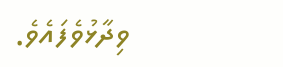ވިދާޅުވެފައެވެ.